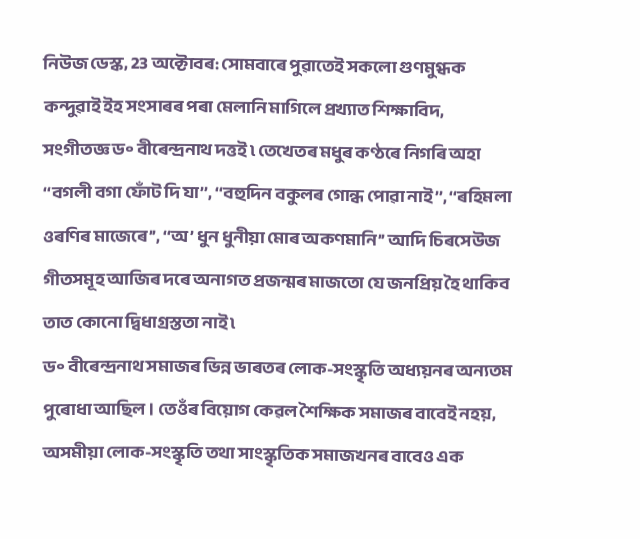নিউজ ডেস্ক, 23 অক্টোবৰ: সোমবাৰে পুৱাতেই সকলো গুণমুগ্ধক কন্দুৱাই ইহ সংসাৰৰ পৰা মেলানি মাগিলে প্ৰখ্যাত শিক্ষাবিদ, সংগীতজ্ঞ ড৹ বীৰেন্দ্ৰনাথ দত্তই ৷ তেখেতৰ মধুৰ কণ্ঠৰে নিগৰি অহা ‘‘বগলী বগা ফোঁট দি যা’’, ‘‘বহুদিন বকুলৰ গোন্ধ পোৱা নাই’’, ‘‘ৰহিমলা ওৰণিৰ মাজেৰে’’, ‘‘অ’ ধুন ধুনীয়া মোৰ অকণমানি’’ আদি চিৰসেউজ গীতসমূহ আজিৰ দৰে অনাগত প্ৰজন্মৰ মাজতো যে জনপ্ৰিয় হৈ থাকিব তাত কোনো দ্বিধাগ্ৰস্ততা নাই ৷
ড৹ বীৰেন্দ্ৰনাথ সমাজৰ ভিন্ন ভাৰতৰ লোক-সংস্কৃতি অধ্যয়নৰ অন্যতম পুৰোধা আছিল । তেওঁৰ বিয়োগ কেৱল শৈক্ষিক সমাজৰ বাবেই নহয়, অসমীয়া লোক-সংস্কৃতি তথা সাংস্কৃতিক সমাজখনৰ বাবেও এক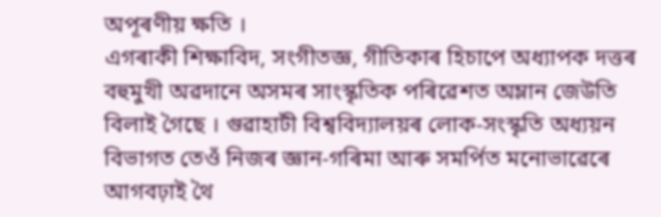অপূৰণীয় ক্ষতি ।
এগৰাকী শিক্ষাবিদ, সংগীতজ্ঞ, গীতিকাৰ হিচাপে অধ্যাপক দত্তৰ বহুমুখী অৱদানে অসমৰ সাংস্কৃতিক পৰিৱেশত অম্লান জেউতি বিলাই গৈছে । গুৱাহাটী বিশ্ববিদ্যালয়ৰ লোক-সংস্কৃতি অধ্যয়ন বিভাগত তেওঁ নিজৰ জ্ঞান-গৰিমা আৰু সমৰ্পিত মনোভাৱেৰে আগবঢ়াই থৈ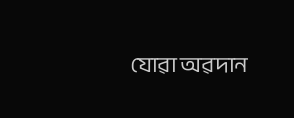যোৱা অৱদান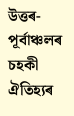উত্তৰ-পূৰ্বাঞ্চলৰ চহকী ঐতিহ্যৰ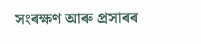সংৰক্ষণ আৰু প্ৰসাৰৰ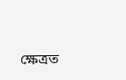ক্ষেত্ৰত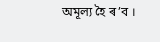অমূল্য হৈ ৰ’ব ।